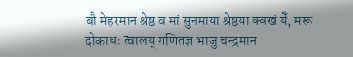बौ मेहरमान श्रेष्ठ व मां सुनमाया श्रेष्ठया क्वखं येँ, मरू दोकाधः त्वालय् गणितज्ञ भाजु चन्द्रमान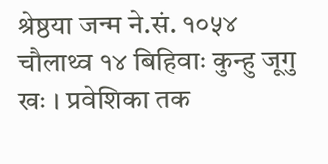श्रेष्ठया जन्म ने.सं. १०५४ चौलाथ्व १४ बिहिवाः कुन्हु जूगु खः । प्रवेशिका तक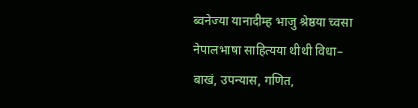ब्वनेज्या यानादीम्ह भाजु श्रेष्ठया च्वसा नेपालभाषा साहित्यया थीथी विधा– बाखं, उपन्यास, गणित,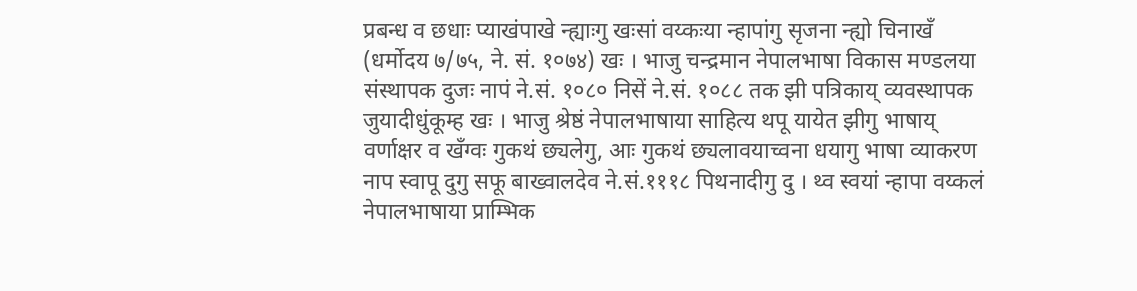प्रबन्ध व छधाः प्याखंपाखे न्ह्याःगु खःसां वय्कःया न्हापांगु सृजना न्ह्यो चिनाखँ (धर्मोदय ७/७५, ने. सं. १०७४) खः । भाजु चन्द्रमान नेपालभाषा विकास मण्डलया संस्थापक दुजः नापं ने.सं. १०८० निसें ने.सं. १०८८ तक झी पत्रिकाय् व्यवस्थापक जुयादीधुंकूम्ह खः । भाजु श्रेष्ठं नेपालभाषाया साहित्य थपू यायेत झीगु भाषाय् वर्णाक्षर व खँग्वः गुकथं छ्यलेगु, आः गुकथं छ्यलावयाच्वना धयागु भाषा व्याकरण नाप स्वापू दुगु सफू बाख्वालदेव ने.सं.१११८ पिथनादीगु दु । थ्व स्वयां न्हापा वय्कलं नेपालभाषाया प्राम्भिक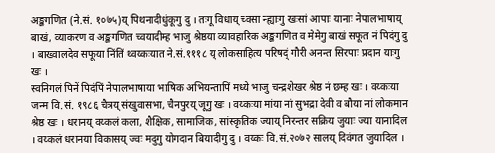अङ्कगणित (ने.सं. १०७५)य् पिथनादीधुंकूगु दु । तःगू विधाय् च्वसा न्ह्याःगु खःसां आपाः यानाः नेपालभाषाय् बाखं, व्याकरण व अङ्कगणित च्वयादीम्ह भाजु श्रेष्ठया व्यावहारिक अङ्कगणित व मेमेगु बाखं सफूत नं पिदंगु दु । बाख्वालदेव सफूया निंतिं थ्वय्कःयात ने.सं.१११८ य् लोकसाहित्य परिषद्ं गौरी अनन्त सिरपाः प्रदान याःगु खः ।
स्वनिगलं पिनें पिदंपिं नेपालभाषाया भाषिक अभियन्तापिं मध्ये भाजु चन्द्रशेखर श्रेष्ठ नं छम्ह खः । वय्कःया जन्म वि.सं. १९८६ चैत्रय् संखुवासभा, चैनपुरय् जूगु खः । वय्कःया मांया नां सुभद्रा देवी व बौया नां लोकमान श्रेष्ठ खः । धरानय् वय्कलं कला, शैक्षिक, सामाजिक, सांस्कृतिक ज्याय् निरन्तर सक्रिय जुयाः ज्या यानादिल । वय्कलं धरानया विकासय् ज्वः मदुगु योगदान बियादीगु दु । वय्कः वि.सं.२०७२ सालय् दिवंगत जुयादिल ।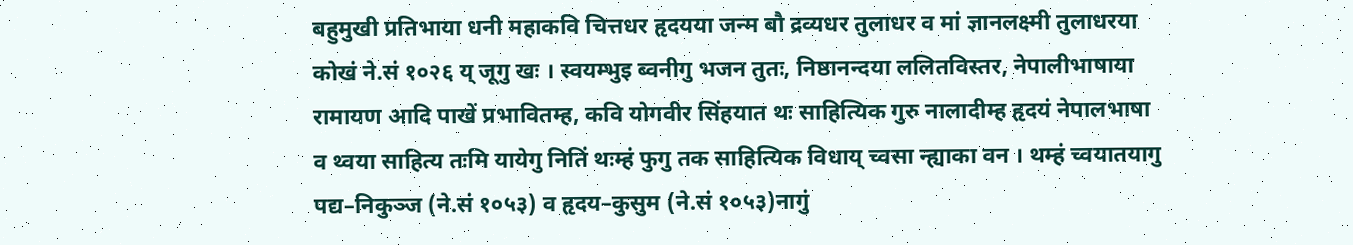बहुमुखी प्रतिभाया धनी महाकवि चित्तधर हृदयया जन्म बौ द्रव्यधर तुलाधर व मां ज्ञानलक्ष्मी तुलाधरया कोखं ने.सं १०२६ य् जूगु खः । स्वयम्भुइ ब्वनीगु भजन तुतः, निष्ठानन्दया ललितविस्तर, नेपालीभाषाया रामायण आदि पाखें प्रभावितम्ह, कवि योगवीर सिंहयात थः साहित्यिक गुरु नालादीम्ह हृदयं नेपालभाषा व थ्वया साहित्य तःमि यायेगु नितिं थःम्हं फुगु तक साहित्यिक विधाय् च्वसा न्ह्याका वन । थम्हं च्वयातयागु पद्य–निकुञ्ज (ने.सं १०५३) व हृदय–कुसुम (ने.सं १०५३)नागुं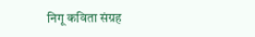निगू कविता संग्रह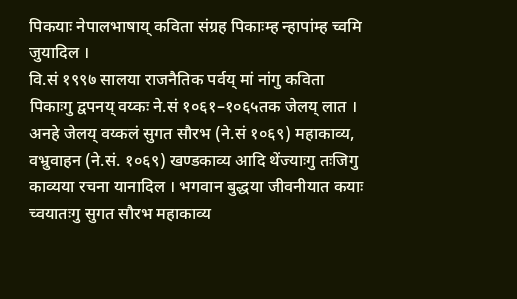पिकयाः नेपालभाषाय् कविता संग्रह पिकाःम्ह न्हापांम्ह च्वमि जुयादिल ।
वि.सं १९९७ सालया राजनैतिक पर्वय् मां नांगु कविता पिकाःगु द्वपनय् वय्कः ने.सं १०६१–१०६५तक जेलय् लात । अनहे जेलय् वय्कलं सुगत सौरभ (ने.सं १०६९) महाकाव्य, वभ्रुवाहन (ने.सं. १०६९) खण्डकाव्य आदि थेंज्याःगु तःजिगु काव्यया रचना यानादिल । भगवान बुद्धया जीवनीयात कयाः च्वयातःगु सुगत सौरभ महाकाव्य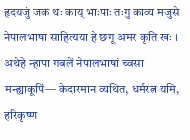हृदयजुं जक थः काय् भाःपाः तःगु काव्य मजुसे नेपालभाषा साहित्यया हे छगू अमर कृति खः । अथेहे न्हापा गबलें नेपालभाषां च्वसा मन्ह्याकूपिं— केदारमान व्यथित, धर्मरत्न यमि, हरिकृष्ण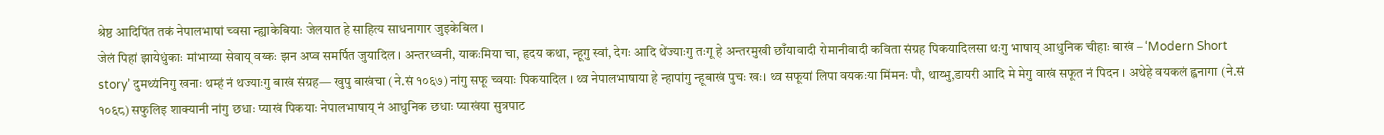श्रेष्ठ आदिपिंत तकं नेपालभाषां च्वसा न्ह्याकेबियाः जेलयात हे साहित्य साधनागार जुइकेबिल ।
जेलं पिहां झायेधुंकाः मांभाय्या सेवाय् वय्कः झन अप्व समर्पित जुयादिल । अन्तरध्वनी, याकःमिया चा, हृदय कथा, न्हूगु स्वां, देगः आदि थेंज्याःगु तःगू हे अन्तरमुखी छाँयावादी रोमानीवादी कविता संग्रह पिकयादिलसा थःगु भाषाय् आधुनिक चीहाः बाखं – ‘Modern Short story’ दुमथ्यंनिगु खनाः थम्हं नं थज्याःगु बाखं संग्रह— खुपु बाखंचा (ने.सं १०६७) नांगु सफू च्वयाः पिकयादिल । थ्व नेपालभाषाया हे न्हापांगु न्हूबाखं पुचः खः। थ्व सफूयां लिपा वयकःया मिंमनः पौ, थाय्भु,डायरी आदि मे मेगु वाखं सफूत नं पिदन । अथेहे वयकलं ह्वनागा (ने.सं १०६८) सफुलिइ शाक्यानी नांगु छधाः प्याखं पिकयाः नेपालभाषाय् नं आधुनिक छधाः प्याखंया सुत्रपाट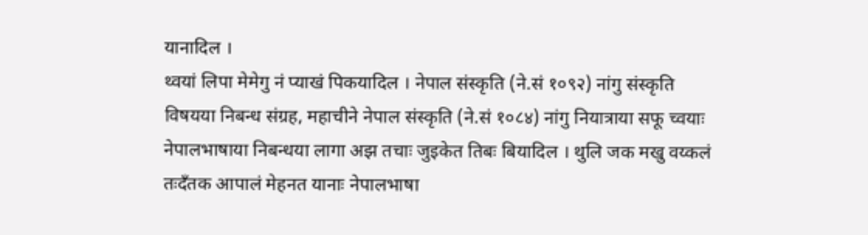यानादिल ।
थ्वयां लिपा मेमेगु नं प्याखं पिकयादिल । नेपाल संस्कृति (ने.सं १०९२) नांगु संस्कृति विषयया निबन्ध संग्रह, महाचीने नेपाल संस्कृति (ने.सं १०८४) नांगु नियात्राया सफू च्वयाः नेपालभाषाया निबन्धया लागा अझ तचाः जुइकेत तिबः बियादिल । थुलि जक मखु वय्कलं तःदँतक आपालं मेहनत यानाः नेपालभाषा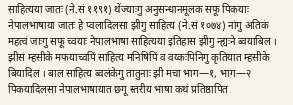साहित्यया जातः (ने.सं ११९१) थेंज्याःगु अनुसन्धानमूलक सफू पिकयाः नेपालभाषाया जातः हे प्वलादिलसा झीगु साहित्य (ने.सं १०७४) नांगु अतिकं महत्वं जाःगु सफू च्वयाः नेपालभाषा साहित्यया इतिहास झीगु न्ह्यःने ब्वयाबिल । झीसं म्हसीके मफयाच्वपिं साहित्य मनिषिपिं व वय्कःपिनिगु कृतियात म्हसीके बियादिल । बाल साहित्य ब्वलंकेगु तातुनाः झी मचा भाग—१, भाग—२ पिकयादिलसा नेपालभाषायात छगू स्तरीय भाषा कथं प्रतिष्ठापित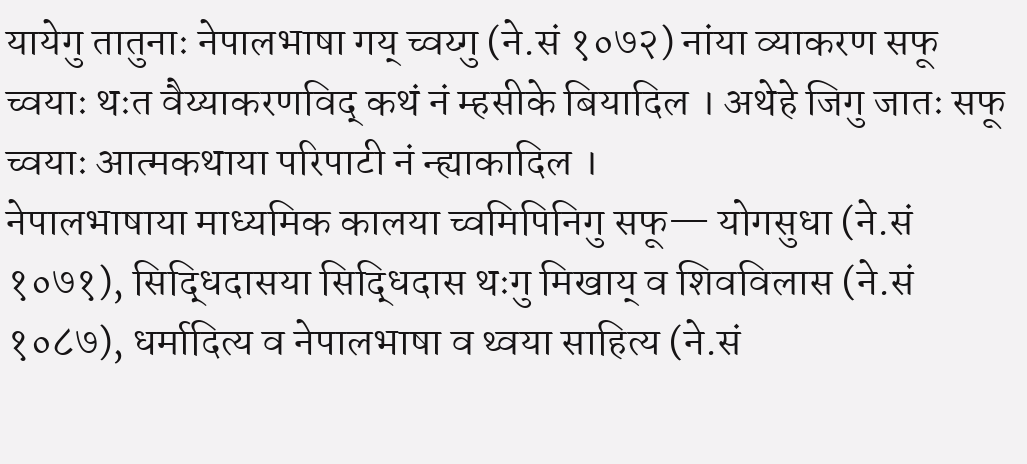यायेगु तातुनाः नेपालभाषा गय् च्वय्गु (ने.सं १०७२) नांया व्याकरण सफू च्वयाः थःत वैय्याकरणविद् कथं नं म्हसीके बियादिल । अथेहे जिगु जातः सफू च्वयाः आत्मकथाया परिपाटी नं न्ह्याकादिल ।
नेपालभाषाया माध्यमिक कालया च्वमिपिनिगु सफू— योगसुधा (ने.सं १०७१), सिद्धिदासया सिद्धिदास थःगु मिखाय् व शिवविलास (ने.सं १०८७), धर्मादित्य व नेपालभाषा व थ्वया साहित्य (ने.सं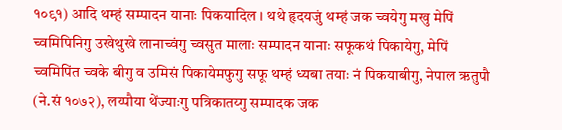१०९१) आदि थम्हं सम्पादन यानाः पिकयादिल । थथे हृदयजुं थम्हं जक च्वयेगु मखु मेपिं च्वमिपिनिगु उखेथुखे लानाच्वंगु च्वसुत मालाः सम्पादन यानाः सफूकथं पिकायेगु, मेपिं च्वमिपिंत च्वके बीगु व उमिसं पिकायेमफुगु सफू थम्हं ध्यबा तयाः नं पिकयाबीगु, नेपाल ऋतुपौ (ने.सं १०७२), लय्पौया थेंज्याःगु पत्रिकातय्गु सम्पादक जक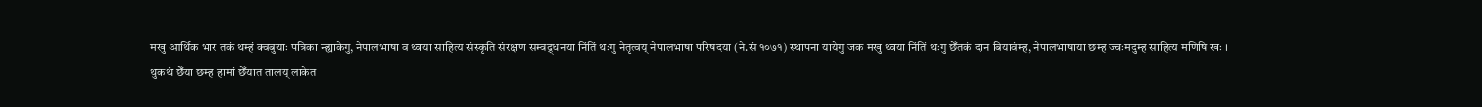मखु आर्थिक भार तकं थम्हं क्वबुयाः पत्रिका न्ह्याकेगु, नेपालभाषा व थ्वया साहित्य संस्कृति संरक्षण सम्वद्र्धनया निंतिं थःगु नेतृत्वय् नेपालभाषा परिषदया (ने.सं १०७१) स्थापना यायेगु जक मखु थ्वया निंतिं थःगु छेँतकं दान बियावंम्ह, नेपालभाषाया छम्ह ज्वःमदुम्ह साहित्य मणिषि खः ।
थुकथं छेँया छम्ह हामां छेँयात तालय् लाकेत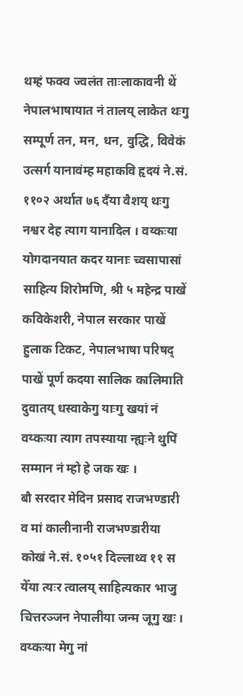थम्हं फक्व ज्वलंत ताःलाकावनी थें नेपालभाषायात नं तालय् लाकेत थःगु सम्पूर्ण तन, मन, धन, वुद्धि, विवेकं उत्सर्ग यानावंम्ह महाकवि हृदयं ने.सं. ११०२ अर्थात ७६ दँया वैशय् थःगु नश्वर देह त्याग यानादिल । वय्कःया योगदानयात कदर यानाः च्वसापासां साहित्य शिरोमणि, श्री ५ महेन्द्र पाखें कविकेशरी, नेपाल सरकार पाखें हुलाक टिकट, नेपालभाषा परिषद् पाखें पूर्ण कदया सालिक कालिमाति दुवातय् धस्वाकेगु याःगु खयां नं वय्कःया त्याग तपस्याया न्ह्यःने थुपिं सम्मान नं म्हो हे जक खः ।
बौ सरदार मेदिन प्रसाद राजभण्डारी व मां कालीनानी राजभण्डारीया कोखं ने.सं. १०५१ दिल्लाथ्व ११ स येँया त्यःर त्वालय् साहित्यकार भाजु चित्तरञ्जन नेपालीया जन्म जूगु खः । वय्कःया मेगु नां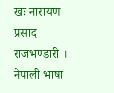खः नारायण प्रसाद राजभण्डारी । नेपाली भाषा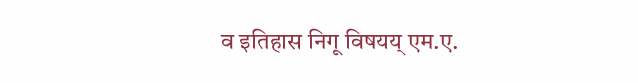व इतिहास निगू विषयय् एम.ए.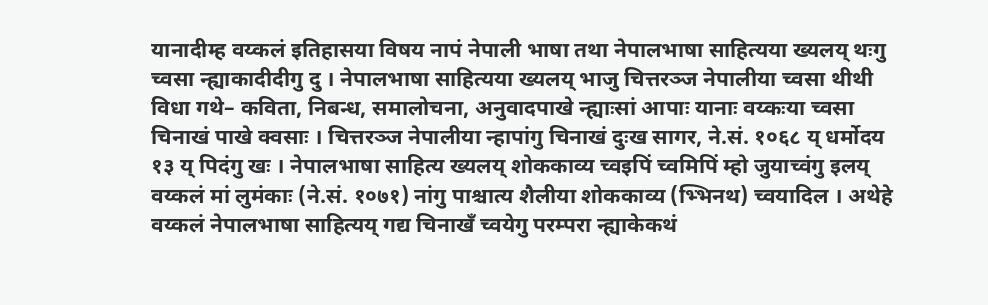यानादीम्ह वय्कलं इतिहासया विषय नापं नेपाली भाषा तथा नेपालभाषा साहित्यया ख्यलय् थःगु च्वसा न्ह्याकादीदीगु दु । नेपालभाषा साहित्यया ख्यलय् भाजु चित्तरञ्ज नेपालीया च्वसा थीथी विधा गथे– कविता, निबन्ध, समालोचना, अनुवादपाखे न्ह्याःसां आपाः यानाः वय्कःया च्वसा चिनाखं पाखे क्वसाः । चित्तरञ्ज नेपालीया न्हापांगु चिनाखं दुःख सागर, ने.सं. १०६८ य् धर्मोदय १३ य् पिदंगु खः । नेपालभाषा साहित्य ख्यलय् शोककाव्य च्वइपिं च्वमिपिं म्हो जुयाच्वंगु इलय् वय्कलं मां लुमंकाः (ने.सं. १०७१) नांगु पाश्चात्य शैलीया शोककाव्य (भ्भिनथ) च्वयादिल । अथेहे वय्कलं नेपालभाषा साहित्यय् गद्य चिनाखँ च्वयेगु परम्परा न्ह्याकेकथं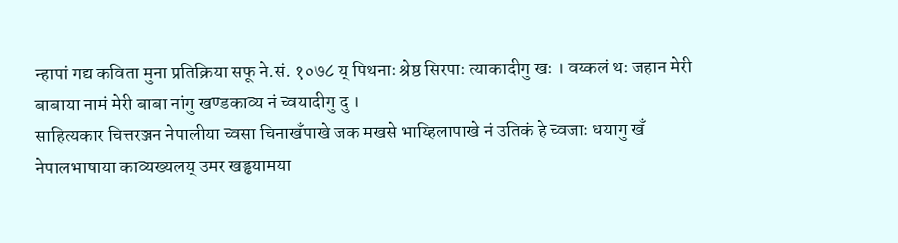न्हापां गद्य कविता मुना प्रतिक्रिया सफू ने.सं. १०७८ य् पिथनाः श्रेष्ठ सिरपाः त्याकादीगु खः । वय्कलं थः जहान मेरी बाबाया नामं मेरी बाबा नांगु खण्डकाव्य नं च्वयादीगु दु ।
साहित्यकार चित्तरञ्जन नेपालीया च्वसा चिनाखँपाखे जक मखसे भाय्हिलापाखे नं उतिकं हे च्वजाः धयागु खँ नेपालभाषाया काव्यख्यलय् उमर खड्ढयामया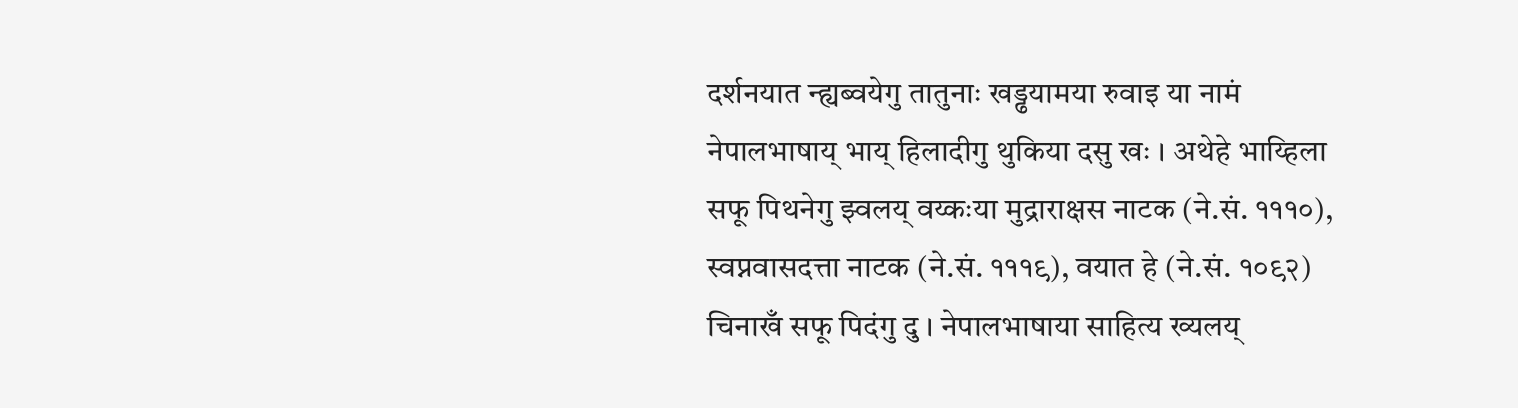दर्शनयात न्ह्यब्वयेगु तातुनाः खड्ढयामया रुवाइ या नामं नेपालभाषाय् भाय् हिलादीगु थुकिया दसु खः । अथेहे भाय्हिला सफू पिथनेगु झ्वलय् वय्कःया मुद्राराक्षस नाटक (ने.सं. १११०), स्वप्नवासदत्ता नाटक (ने.सं. १११९), वयात हे (ने.सं. १०९२) चिनाखँ सफू पिदंगु दु । नेपालभाषाया साहित्य ख्यलय्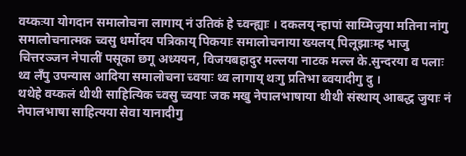वय्कःया योगदान समालोचना लागाय् नं उतिकं हे च्वन्ह्याः । दकलय् न्हापां साय्मिजुया मतिना नांगु समालोचनात्मक च्वसु धर्मोदय पत्रिकाय् पिकयाः समालोचनाया ख्यलय् पिलूझाःम्ह भाजु चित्तरञ्जन नेपालीं पसूका छगू अध्ययन, विजयबहादुर मल्लया नाटक मल्ल के.सुन्दरया व पलाः थ्व लँपु उपन्यास आदिया समालोचना च्वयाः थ्व लागाय् थःगु प्रतिभा ब्वयादीगु दु ।
थथेहे वय्कलं थीथी साहित्यिक च्वसु च्वयाः जक मखु नेपालभाषाया थीथी संस्थाय् आबद्ध जुयाः नं नेपालभाषा साहित्यया सेवा यानादीगु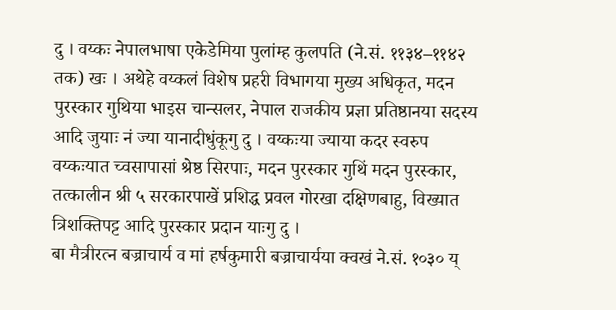दु । वय्कः नेपालभाषा एकेडेमिया पुलांम्ह कुलपति (ने.सं. ११३४–११४२ तक) खः । अथेहे वय्कलं विशेष प्रहरी विभागया मुख्य अधिकृत, मदन पुरस्कार गुथिया भाइस चान्सलर, नेपाल राजकीय प्रज्ञा प्रतिष्ठानया सदस्य आदि जुयाः नं ज्या यानादीधुंकूगु दु । वय्कःया ज्याया कदर स्वरुप वय्कःयात च्वसापासां श्रेष्ठ सिरपाः, मदन पुरस्कार गुथिं मदन पुरस्कार, तत्कालीन श्री ५ सरकारपाखें प्रशिद्ध प्रवल गोरखा दक्षिणबाहु, विख्यात त्रिशक्तिपट्ट आदि पुरस्कार प्रदान याःगु दु ।
बा मैत्रीरत्न बज्राचार्य व मां हर्षकुमारी बज्राचार्यया क्वखं ने.सं. १०३० य्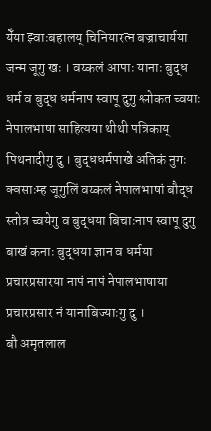येँया झ्वाःबहालय् चिनियारत्न बज्राचार्यया जन्म जूगु खः । वय्कलं आपाः यानाः बुद्ध धर्म व बुद्ध धर्मनाप स्वापू दुगु श्लोकत च्वयाः नेपालभाषा साहित्यया थीथी पत्रिकाय् पिथनादीगु दु । बुद्धधर्मपाखे अतिकं नुगः क्वसाःम्ह जूगुलिं वय्कलं नेपालभाषां बौद्ध स्तोत्र च्वयेगु व बुद्धया बिचाःनाप स्वापू दुगु बाखं कनाः बुद्धया ज्ञान व धर्मया प्रचारप्रसारया नापं नापं नेपालभाषाया प्रचारप्रसार नं यानाबिज्याःगु दु ।
बौ अमृतलाल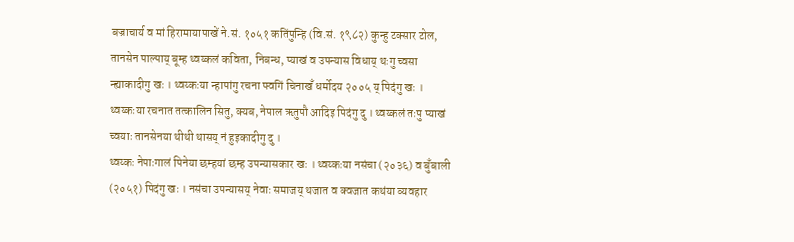बज्राचार्य व मां हिरामायापाखें ने.सं. १०५१ कतिंपुन्हि (वि.सं. १९८२) कुन्हु टक्सार टोल, तानसेन पाल्पाय् बूम्ह थ्वय्कलं कविता, निबन्ध, प्याखं व उपन्यास विधाय् थःगु च्वसा न्ह्याकादीगु खः । थ्वय्कःया न्हापांगु रचना फ्वगिं चिनाखँ धर्मोदय २००५ य् पिदंगु खः । थ्वय्कःया रचनात तत्कालिन सितु, क्यब, नेपाल ऋतुपौ आदिइ पिदंगु दु । थ्वय्कलं तःपु प्याखं च्वयाः तानसेनया थीथी थासय् नं हुइकादीगु दु ।
थ्वय्कः नेपाःगालं पिनेया छम्हयां छम्ह उपन्यासकार खः । थ्वय्कःया नसंचा (२०३६) व बुँबाली (२०५१) पिदंगु खः । नसंचा उपन्यासय् नेवाः समाजय् थजात व क्वजात कथंया व्यवहार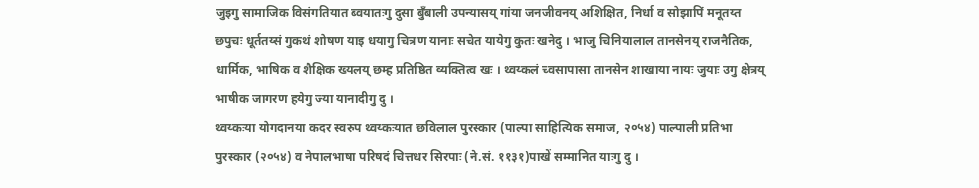जुइगु सामाजिक विसंगतियात ब्वयातःगु दुसा बुँबाली उपन्यासय् गांया जनजीवनय् अशिक्षित, निर्धा व सोझापिं मनूतय्त छपुचः धूर्ततय्सं गुकथं शोषण याइ धयागु चित्रण यानाः सचेत यायेगु कुतः खनेदु । भाजु चिनियालाल तानसेनय् राजनैतिक, धार्मिक, भाषिक व शैक्षिक ख्यलय् छम्ह प्रतिष्ठित व्यक्तित्व खः । थ्वय्कलं च्वसापासा तानसेन शाखाया नायः जुयाः उगु क्षेत्रय् भाषीक जागरण हयेगु ज्या यानादीगु दु ।
थ्वय्कःया योगदानया कदर स्वरुप थ्वय्कःयात छविलाल पुरस्कार (पाल्पा साहित्यिक समाज, २०५४) पाल्पाली प्रतिभा पुरस्कार (२०५४) व नेपालभाषा परिषदं चित्तधर सिरपाः (ने.सं. ११३१)पाखें सम्मानित याःगु दु ।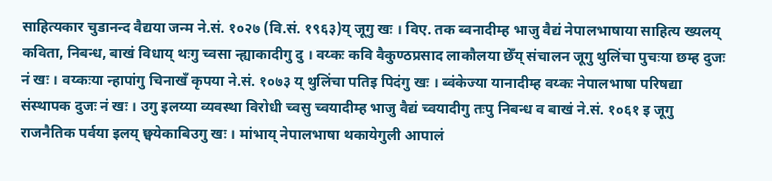साहित्यकार चुडानन्द वैद्यया जन्म ने.सं. १०२७ (वि.सं. १९६३)य् जूगु खः । विए. तक ब्वनादीम्ह भाजु वैद्यं नेपालभाषाया साहित्य ख्यलय् कविता, निबन्ध, बाखं विधाय् थःगु च्वसा न्ह्याकादीगु दु । वय्कः कवि वैकुण्ठप्रसाद लाकौलया छेँय् संचालन जूगु थुलिंचा पुचःया छम्ह दुजः नं खः । वय्कःया न्हापांगु चिनाखँ कृपया ने.सं. १०७३ य् थुलिंचा पतिइ पिदंगु खः । ब्वंकेज्या यानादीम्ह वय्कः नेपालभाषा परिषद्या संस्थापक दुजः नं खः । उगु इलय्या व्यवस्था विरोधी च्वसु च्वयादीम्ह भाजु वैद्यं च्वयादीगु तःपु निबन्ध व बाखं ने.सं. १०६१ इ जूगु राजनैतिक पर्वया इलय् छ्वयेकाबिउगु खः । मांभाय् नेपालभाषा थकायेगुली आपालं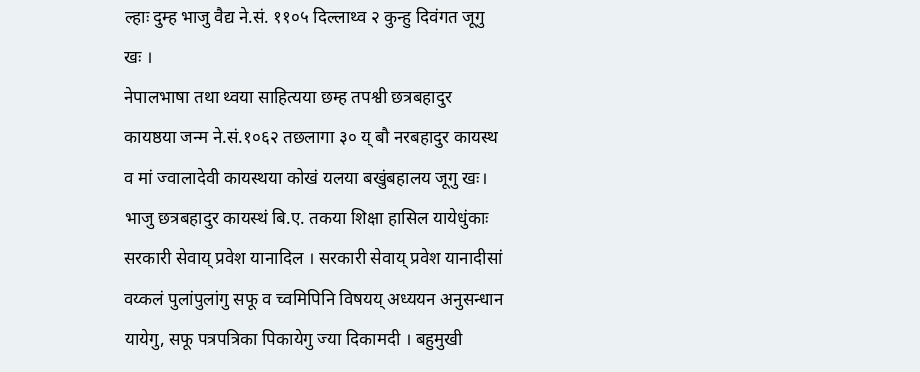ल्हाः दुम्ह भाजु वैद्य ने.सं. ११०५ दिल्लाथ्व २ कुन्हु दिवंगत जूगु खः ।
नेपालभाषा तथा थ्वया साहित्यया छम्ह तपश्वी छत्रबहादुर कायष्ठया जन्म ने.सं.१०६२ तछलागा ३० य् बौ नरबहादुर कायस्थ व मां ज्वालादेवी कायस्थया कोखं यलया बखुंबहालय जूगु खः। भाजु छत्रबहादुर कायस्थं बि.ए. तकया शिक्षा हासिल यायेधुंकाः सरकारी सेवाय् प्रवेश यानादिल । सरकारी सेवाय् प्रवेश यानादीसां वय्कलं पुलांपुलांगु सफू व च्वमिपिनि विषयय् अध्ययन अनुसन्धान यायेगु, सफू पत्रपत्रिका पिकायेगु ज्या दिकामदी । बहुमुखी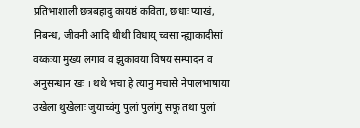प्रतिभाशाली छत्रबहादु कायष्ठं कविता, छधाः प्याखं, निबन्ध, जीवनी आदि थीथी विधाय् च्वसा न्ह्याकादीसां वय्कःया मुख्य लगाव व झुकावया विषय सम्पादन व अनुसन्धान खः । थथे भचा हे त्यानु मचासे नेपालभाषाया उखेला थुखेलाः जुयाच्वंगु पुलां पुलांगु सफू तथा पुलां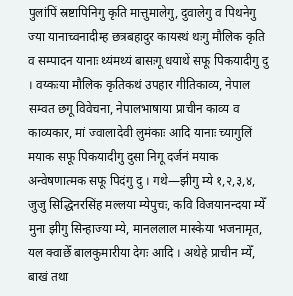पुलांपिं स्रष्टापिनिगु कृति मात्तुमालेगु, दुवालेगु व पिथनेगु ज्या यानाच्वनादीम्ह छत्रबहादुर कायस्थं थःगु मौलिक कृति व सम्पादन यानाः थ्यंमथ्यं बासःगू धयाथें सफू पिकयादीगु दु । वय्कःया मौलिक कृतिकथं उपहार गीतिकाव्य, नेपाल सम्वत छगू विवेचना, नेपालभाषाया प्राचीन काव्य व काव्यकार, मां ज्वालादेवी लुमंकाः आदि यानाः च्यागुलिं मयाक सफू पिकयादीगु दुसा निगू दर्जनं मयाक अन्वेषणात्मक सफू पिदंगु दु । गथे—झीगु म्ये १,२,३,४, जुजु सिद्धिनरसिंह मल्लया म्येपुचः, कवि विजयानन्दया म्येँ मुना झीगु सिन्हाज्या म्ये, मानललाल मास्केया भजनामृत, यल क्वाछेँ बालकुमारीया देगः आदि । अथेहे प्राचीन म्येँ, बाखं तथा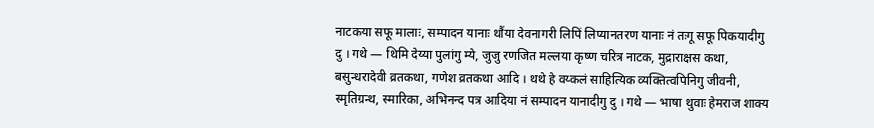नाटकया सफू मालाः, सम्पादन यानाः थौंया देवनागरी लिपिं लिप्यानतरण यानाः नं तःगू सफू पिकयादीगु दु । गथे — थिमि देय्या पुलांगु म्ये, जुजु रणजित मल्लया कृष्ण चरित्र नाटक, मुद्राराक्षस कथा, बसुन्धरादेवी व्रतकथा, गणेश व्रतकथा आदि । थथे हे वय्कलं साहित्यिक व्यक्तित्वपिनिगु जीवनी, स्मृतिग्रन्थ, स्मारिका, अभिनन्द पत्र आदिया नं सम्पादन यानादीगु दु । गथे — भाषा थुवाः हेमराज शाक्य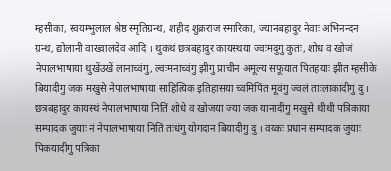म्हसीका, स्वयम्भुलाल श्रेष्ठ स्मृतिग्रन्थ, शहीद शुक्रराज स्मारिका, ज्यानबहादुर नेवाः अभिनन्दन ग्रन्थ, द्योलानी वाख्वालदेव आदि । थुकथं छत्रबहादुर कायस्थया ज्वःमदुगु कुतः, शोध व खोजं नेपालभाषाया थुखेंउखें लानाच्वंगु, ल्वःमनाच्वंगु झीगु प्राचीन अमूल्य सफूयात पितहयाः झीत म्हसीके बियादीगु जक मखुसे नेपालभाषाया साहित्यिक इतिहासया च्वमिपिंत मूवंगु ज्वलं ताःलाकादीगु दु ।
छत्रबहादुर कायस्थं नेपालभाषाया नितिं शोधे व खोजया ज्या जक यानादीगु मखुसे थीथी पत्रिकाया सम्पादक जुयाः नं नेपालभाषाया नितिं तःधंगु योगदान बियादीगु दु । वय्कः प्रधान सम्पादक जुयाः पिकयादीगु पत्रिका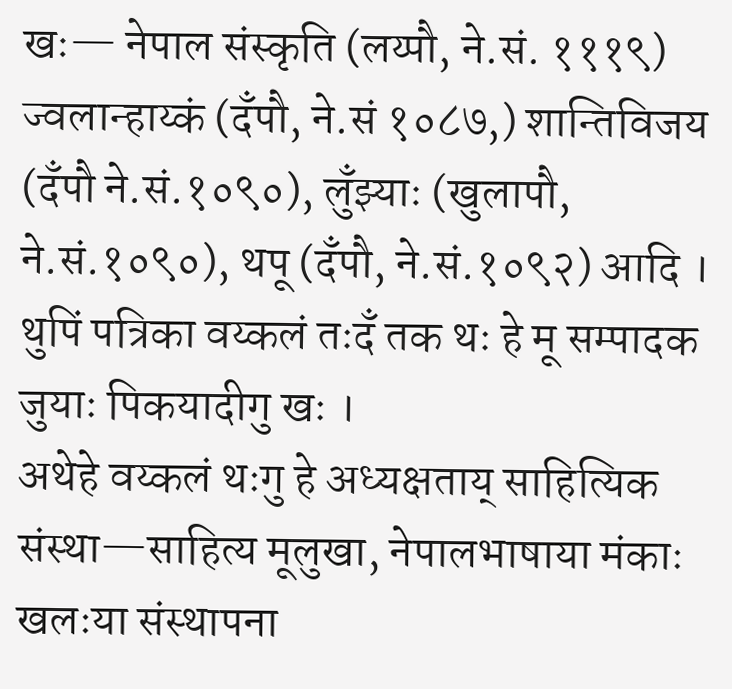खः— नेपाल संस्कृति (लय्पौ, ने.सं. १११९) ज्वलान्हाय्कं (दँपौ, ने.सं १०८७,) शान्तिविजय (दँपौ ने.सं.१०९०), लुँझ्याः (खुलापौ, ने.सं.१०९०), थपू (दँपौ, ने.सं.१०९२) आदि । थुपिं पत्रिका वय्कलं तःदँ तक थः हे मू सम्पादक जुयाः पिकयादीगु खः ।
अथेहे वय्कलं थःगु हे अध्यक्षताय् साहित्यिक संस्था—साहित्य मूलुखा, नेपालभाषाया मंकाः खलःया संस्थापना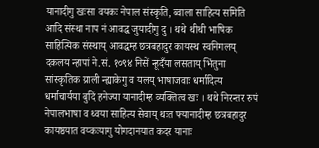यानादीगु खःसा वयकः नेपाल संस्कृति, ब्वाला साहित्य समिति आदि संस्था नाप नं आवद्ध जुयादीगु दु । थथे थीथी भाषिक साहित्यिक संस्थाय् आवद्धम्ह छत्रबहादुर कायस्थ स्वनिगलय् दकलय न्हापां ने.सं. १०९४ निसें न्हूदँया लसताय् भिंतुना सांस्कृतिक य्राली न्ह्याकेगु व यलय् भाषाजवाः धर्मादित्य धर्माचार्यया बुदिं हनेज्या यानादीम्ह व्यक्तित्व खः । थथे निरन्तर रुपं नेपालभाषा व थ्वया साहित्य सेवाय् थःत फ्यानादीम्ह छत्रबहादुर कायष्ठयात वय्कःयागु योगदानयात कदर यानाः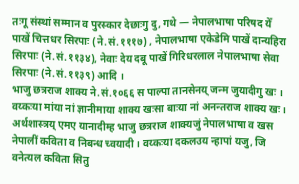तःगू संस्थां सम्मान व पुरस्कार देछाःगु दु, गथे — नेपालभाषा परिषद येँ पाखें चित्तधर सिरपाः (ने.सं.१११७) , नेपालभाषा एकेडेमि पाखें दान्यहिरा सिरपाः (ने.सं.११३४), नेवाः देय दबू पाखें गिरिधरलाल नेपालभाषा सेवा सिरपाः (ने.सं.११३९) आदि ।
भाजु छत्रराज शाक्य ने.सं.१०६६ स पाल्पा तानसेनय् जन्म जुयादीगु खः । वय्कःया मांया नां ज्ञानीमाया शाक्य खःसा बाःया नां अनन्तराज शाक्य खः । अर्थशास्त्रय् एमए यानादीम्ह भाजु छत्रराज शाक्यजुं नेपालभाषा व खस नेपालीं कविता व निबन्ध च्वयादी । वय्कःया दकलउय न्हापां यजु, जि वनेत्यल कविता सितु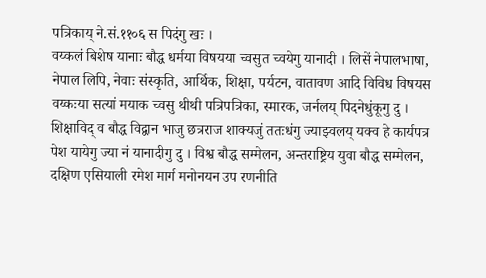पत्रिकाय् ने.सं.११०६ स पिदंगु खः ।
वय्कलं बिशेष यानाः बौद्ध धर्मया विषयया च्वसुत च्वयेगु यानादी । लिसें नेपालभाषा, नेपाल लिपि, नेवाः संस्कृति, आर्थिक, शिक्षा, पर्यटन, वातावण आदि विविध विषयस वय्कःया सत्यां मयाक च्वसु थीथी पत्रिपत्रिका, स्मारक, जर्नलय् पिदनेधुंकूगु दु ।
शिक्षाविद् व बौद्ध विद्वान भाजु छत्रराज शाक्यजुं ततःधंगु ज्याझ्वलय् यक्व हे कार्यपत्र पेश यायेगु ज्या नं यानादीगु दु । विश्व बौद्ध सम्मेलन, अन्तराष्ट्रिय युवा बौद्ध सम्मेलन, दक्षिण एसियाली रमेश मार्ग मनोनयन उप रणनीति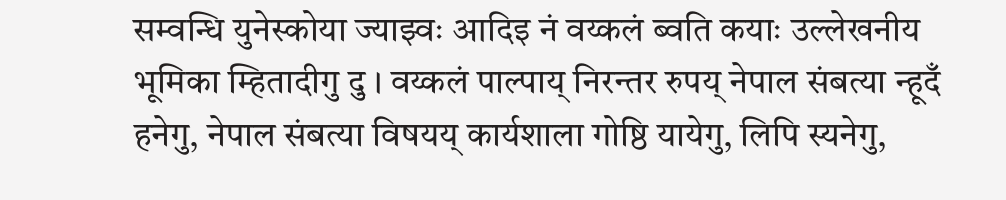सम्वन्धि युनेस्कोया ज्याझ्वः आदिइ नं वय्कलं ब्वति कयाः उल्लेखनीय भूमिका म्हितादीगु दु । वय्कलं पाल्पाय् निरन्तर रुपय् नेपाल संबत्या न्हूदँ हनेगु, नेपाल संबत्या विषयय् कार्यशाला गोष्ठि यायेगु, लिपि स्यनेगु,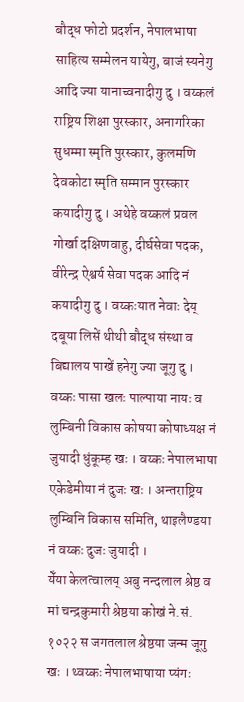बौद्ध फोटो प्रदर्शन, नेपालभाषा साहित्य सम्मेलन यायेगु, बाजं स्यनेगु आदि ज्या यानाच्वनादीगु दु । वय्कलं राष्ट्रिय शिक्षा पुरस्कार, अनागरिका सुधम्मा स्मृति पुरस्कार, कुलमणि देवकोटा स्मृति सम्मान पुरस्कार कयादीगु दु । अथेहे वय्कलं प्रवल गोर्खा दक्षिणवाहु, दीर्घसेवा पदक, वीरेन्द्र ऐश्वर्य सेवा पदक आदि नं कयादीगु दु । वय्कःयात नेवाः देय् दबूया लिसें थीथी बौद्ध संस्था व बिद्यालय पाखें हनेगु ज्या जूगु दु । वय्कः पासा खलः पाल्पाया नायः व लुम्बिनी विकास कोषया कोषाध्यक्ष नं जुयादी धुंकूम्ह खः । वय्कः नेपालभाषा एकेडेमीया नं दुजः खः । अन्तराष्ट्रिय लुम्बिनि विकास समिति, थाइलैण्डया नं वय्कः दुजः जुयादी ।
येँया केलत्वालय् अबु नन्दलाल श्रेष्ठ व मां चन्द्रकुमारी श्रेष्ठया कोखं ने.सं. १०२२ स जगतलाल श्रेष्ठया जन्म जूगु खः । थ्वय्कः नेपालभाषाया प्यंगः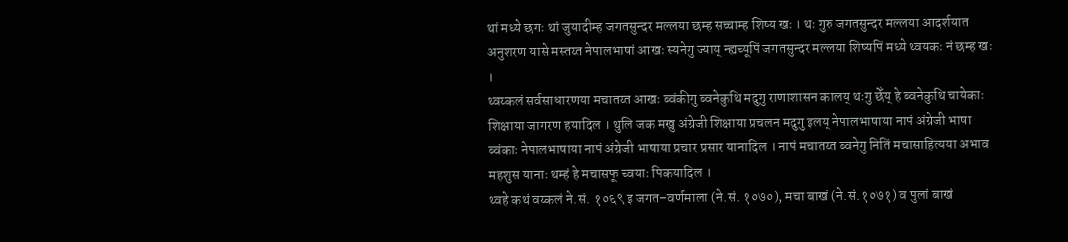थां मध्ये छगः थां जुयादीम्ह जगतसुन्दर मल्लया छम्ह सच्चाम्ह शिष्य खः । थः गुरु जगतसुन्दर मल्लया आदर्शयात अनुशरण यासे मस्तय्त नेपालभाषां आखः स्यनेगु ज्याय् न्ह्यच्यूपिं जगतसुन्दर मल्लया शिष्यपिं मध्ये थ्वयकः नं छम्ह खः ।
थ्वय्कलं सर्वसाधारणया मचातय्त आखः ब्वंकीगु ब्वनेकुथि मदुगु राणाशासन कालय् थःगु छेँय् हे ब्वनेकुथि चायेकाः शिक्षाया जागरण हयादिल । थुलि जक मखु अंग्रेजी शिक्षाया प्रचलन मदुगु इलय् नेपालभाषाया नापं अंग्रेजी भाषा ब्वंकाः नेपालभाषाया नापं अंग्रेजी भाषाया प्रचार प्रसार यानादिल । नापं मचातय्त ब्वनेगु नितिं मचासाहित्यया अभाव महशुस यानाः थम्हं हे मचासफू च्वयाः पिकयादिल ।
थ्वहे कथं वय्कलं ने.सं. १०६९ इ जगत–वर्णमाला (ने.सं. १०७०), मचा बाखं (ने.सं.१०७१) व पुलां बाखं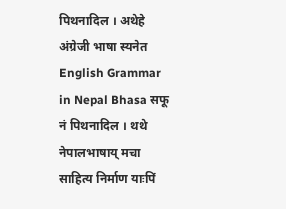पिथनादिल । अथेहे अंग्रेजी भाषा स्यनेत English Grammar in Nepal Bhasa सफू नं पिथनादिल । थथे नेपालभाषाय् मचा साहित्य निर्माण याःपिं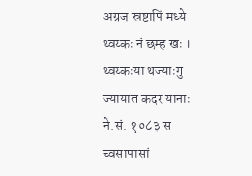अग्रज स्रष्टापिं मध्ये थ्वय्कः नं छम्ह खः । थ्वय्कःया थज्याःगु ज्यायात कदर यानाः ने.सं. १०८३ स च्वसापासां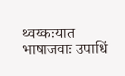थ्वय्कःयात भाषाजवाः उपाधिं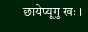छायेप्यूगु खः ।